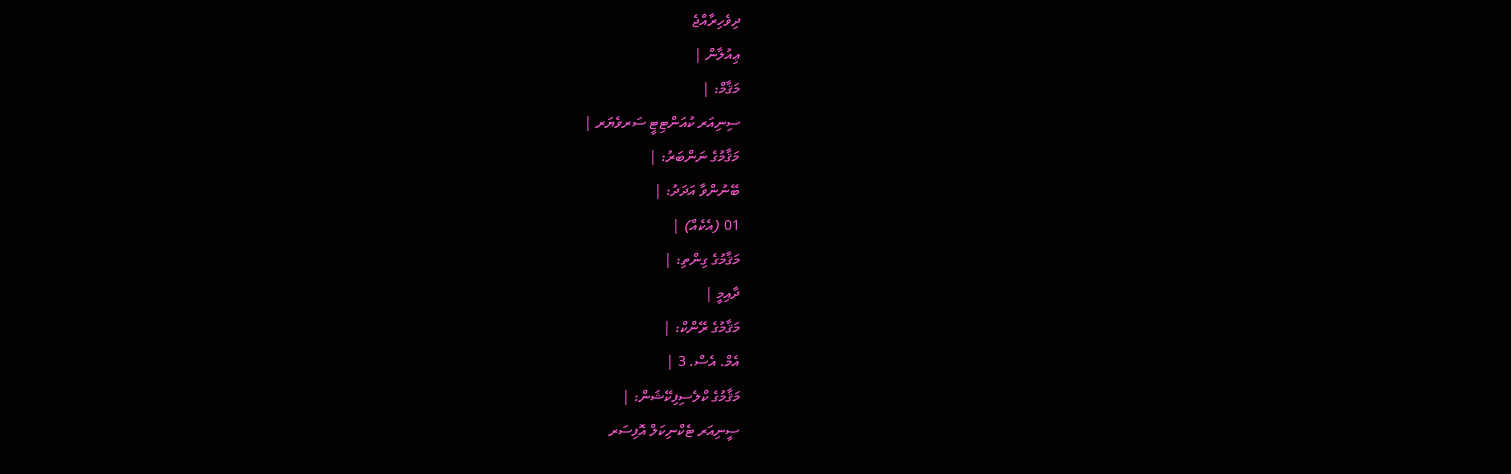ދިވެހިރާއްޖެ
ޢިއުލާން |
މަޤާމް: |
ސިނިއަރ ކުއަންޓިޓީ ސަރވެޔަރ |
މަޤާމުގެ ނަންބަރު: |
ބޭނުންވާ އަދަދު: |
01 (އެކެއް) |
މަޤާމުގެ ގިންތި: |
ދާއިމީ |
މަޤާމުގެ ރޭންކް: |
އެމް. އެސް. 3 |
މަޤާމުގެ ކްލެސިފިކޭޝަން: |
ސީނިއަރ ޓެކްނިކަލް އޮފިސަރ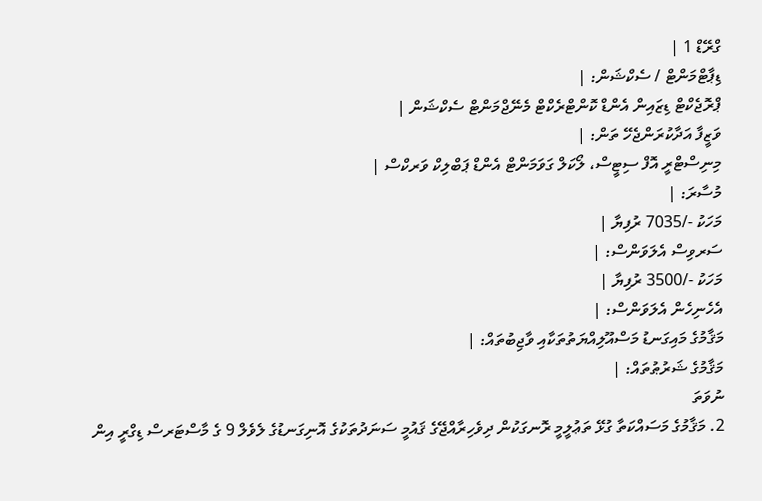ގްރޭޑް 1 |
ޑިޕާޓްމަންޓް / ސެކްޝަން: |
ޕްރޮޖެކްޓް ޑިޒައިން އެންޑް ކޮންޓްރެކްޓް މެނޭޖްމަންޓް ސެކްޝަން |
ވަޒީފާ އަދާކުރަންޖެހޭ ތަން: |
މިނިސްޓްރީ އޮފް ސިޓީސް، ލޯކަލް ގަވަމަންޓް އެންޑް ޕަބްލިކް ވަރކްސް |
މުސާރަ: |
މަހަކު -/7035 ރުފިޔާ |
ސަރވިސް އެލަވަންސް: |
މަހަކު -/3500 ރުފިޔާ |
އެހެނިހެން އެލަވަންސް: |
މަޤާމުގެ މައިގަނޑު މަސްއޫލިއްޔަތުތަކާއި ވާޖިބުތައް: |
މަޤާމުގެ ޝަރުޠުތައް: |
ނުވަތަ
2. މަޤާމުގެ މަސައްކަތާ ގުޅޭ ތަޢުލީމީ ރޮނގަކުން ދިވެހިރާއްޖޭގެ ޤައުމީ ސަނަދުތަކުގެ އޮނިގަނޑުގެ ލެވެލް 9 ގެ މާސްޓަރސް ޑިގްރީ އިން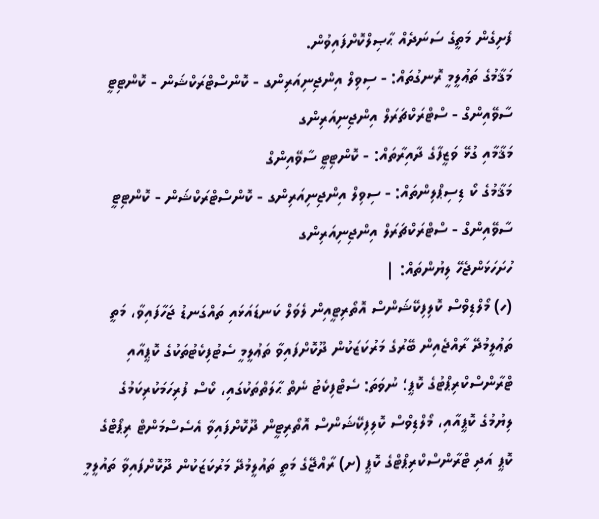ފެށިގެން މަތީގެ ސަނަދެއް ޙާޞިލްކޮށްފައިވުން.
މަޤާމުގެ ތަޢުލީމީ ރޮނގުތައް: - ސިވިލް އިންޖިނިއަރިންގ - ކޮންސްޓްރަކްޝަން - ކޮންޓިޓީ ސާވޭއިންގް - ސްޓްރަކްޗަރަލް އިންޖިނިއަރިންގ
މަޤާމާއި ގުޅޭ ވަޒީފާގެ ދާއިރާތައް: - ކޮންޓިޓީ ސާވޭއިންގް
މަޤާމުގެ ކޯ ޑިސިޕްލިންތައް: - ސިވިލް އިންޖިނިއަރިންގ - ކޮންސްޓްރަކްޝަން - ކޮންޓިޓީ ސާވޭއިންގް - ސްޓްރަކްޗަރަލް އިންޖިނިއަރިންގ
ހުށަހަޅަންޖެހޭ ލިޔުންތައް: |
(ހ) މޯލްޑިވްސް ކޮލިފިކޭޝަންސް އޮތޯރިޓީއިން ލެވަލް ކަނޑައަޅައި ތައްގަނޑު ޖަހާފައިވާ، މަތީ ތަޢުލީމުދޭ ރާއްޖެއިން ބޭރުގެ މަރުކަޒަކުން ދޫކޮށްފައިވާ ތަޢުލީމީ ސެޓުފިކެޓުތަކުގެ ކޮޕީއާއި ޓްރާންސްކްރިޕްޓުގެ ކޮޕީ؛ ނުވަތަ: ސެޓްފިކެޓު ނެތް ޙާލަތްތަކުގައި، ކޯސް ފުރިހަމަކުރިކަމުގެ ލިޔުމުގެ ކޮޕީއާއި، މޯލްޑިވްސް ކޮލިފިކޭޝަންސް އޮތޯރިޓީން ދޫކޮށްފައިވާ އެސެސްމަންޓް ރިޕޯޓްގެ ކޮޕީ އަދި ޓްރާންސްކްރިޕްޓްގެ ކޮޕީ (ށ) ރާއްޖޭގެ މަތީ ތައުލީމުދޭ މަރުކަޒަކުން ދޫކޮށްފައިވާ ތައުލީމީ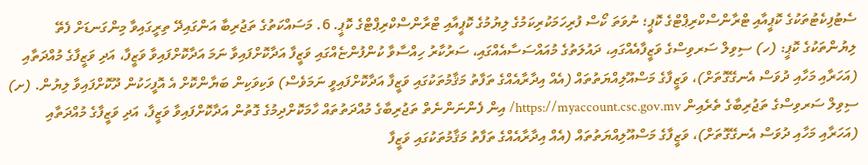ސެޓުފިކެޓުތަކުގެ ކޮޕީއާއި ޓްރާންސްކްރިޕްޓްގެ ކޮޕީ؛ ނުވަތަ ކޯސް ފުރިހަމަކުރިކަމުގެ ލިޔުމުގެ ކޮޕީއާއި ޓްރާންސްކްރިޕްޓްގެ ކޮޕީ. 6. މަސައްކަތުގެ ތަޖުރިބާ އަންގައިދޭ ތިރީގައިވާ މިންގަނޑަށް ފެތޭ ލިޔުންތަކުގެ ކޮޕީ: (ހ) ސިވިލް ސަރވިސްގެ ވަޒީފާއެއްގައި، ދައުލަތުގެ މުއައްސަސާއެއްގައި، ސަރުކާރު ހިއްސާވާ ކުންފުންޏެއްގައި ވަޒީފާ އަދާކޮށްފައިވާ ނަމަ އަދާކޮށްފައިވާ ވަޒީފާ، އަދި ވަޒީފާގެ މުއްދަތާއި (އަހަރާއި މަހާއި ދުވަސް އެނގޭގޮތަށް)، ވަޒީފާގެ މަސްއޫލިއްޔަތުތައް (އެއް އިދާރާއެއްގެ ތަފާތު މަޤާމުތަކުގައި ވަޒީފާ އަދާކޮށްފައިވީ ނަމަވެސް) ވަކިވަކިން ބަޔާންކޮށް އެ އޮފީހަކުން ދޫކޮށްފައިވާ ލިޔުން. (ށ) ސިވިލް ސަރވިސްގެ ތަޖުރިބާގެ ތެރެއިން https://myaccount.csc.gov.mv/ އިން ފެންނަންނެތް ތަޖުރިބާގެ މުއްދަތުތައް ހާމަކޮށްދިމުގެ ގޮތުން އަދާކޮށްފައިވާ ވަޒީފާ، އަދި ވަޒީފާގެ މުއްދަތާއި (އަހަރާއި މަހާއި ދުވަސް އެނގޭގޮތަށް)، ވަޒީފާގެ މަސްއޫލިއްޔަތުތައް (އެއް އިދާރާއެއްގެ ތަފާތު މަޤާމުތަކުގައި ވަޒީފާ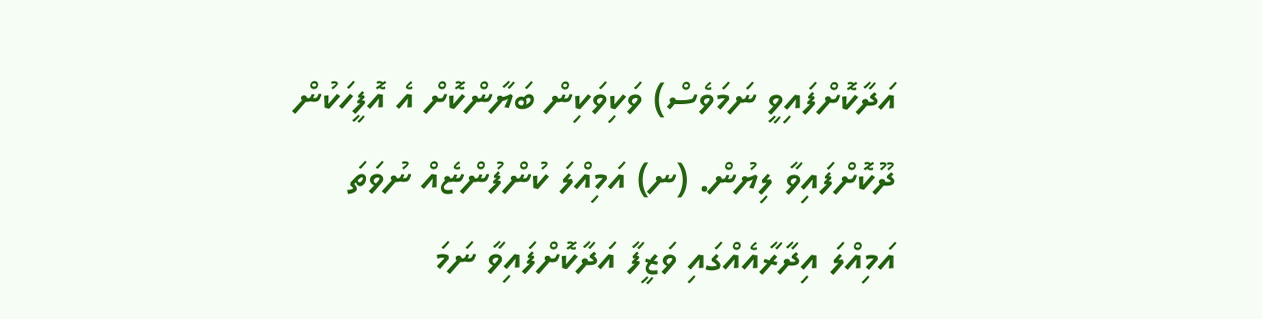އަދާކޮށްފައިވީ ނަމަވެސް) ވަކިވަކިން ބަޔާންކޮށް އެ އޮފީހަކުން ދޫކޮށްފައިވާ ލިޔުން. (ނ) އަމިއްލަ ކުންފުންޏެއް ނުވަތަ އަމިއްލަ އިދާރާއެއްގައި ވަޒީފާ އަދާކޮށްފައިވާ ނަމަ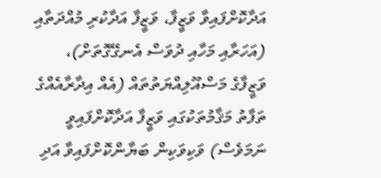އަދާކޮށްފައިވާ ވަޒީފާ، ވަޒީފާ އަދާކުރި މުއްދަތާއި (އަހަރާއި މަހާއި ދުވަސް އެނގޭގޮތަށް)، ވަޒީފާގެ މަސްއޫލިއްޔަތުތައް (އެއް އިދާރާއެއްގެ ތަފާތު މަޤާމުތަކުގައި ވަޒީފާ އަދާކޮށްފައިވީ ނަމަވެސް) ވަކިވަކިން ބަޔާންކޮށްފައިވާ އަދި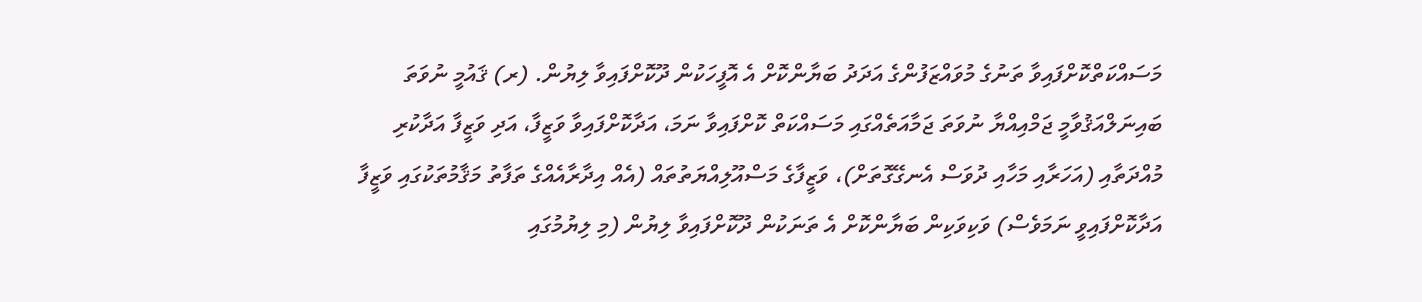މަސައްކަތްކޮށްފައިވާ ތަނުގެ މުވައްޒަފުންގެ އަދަދު ބަޔާންކޮށް އެ އޮފީހަކުން ދޫކޮށްފައިވާ ލިޔުން. (ރ) ޤައުމީ ނުވަތަ ބައިނަލްއަޤުވާމީ ޖަމްއިއްޔާ ނުވަތަ ޖަމާއަތެއްގައި މަސައްކަތް ކޮށްފައިވާ ނަމަ، އަދާކޮށްފައިވާ ވަޒީފާ، އަދި ވަޒީފާ އަދާކުރި މުއްދަތާއި (އަހަރާއި މަހާއި ދުވަސް އެނގޭގޮތަށް)، ވަޒީފާގެ މަސްއޫލިއްޔަތުތައް (އެއް އިދާރާއެއްގެ ތަފާތު މަޤާމުތަކުގައި ވަޒީފާ އަދާކޮށްފައިވީ ނަމަވެސް) ވަކިވަކިން ބަޔާންކޮށް އެ ތަނަކުން ދޫކޮށްފައިވާ ލިޔުން (މި ލިޔުމުގައި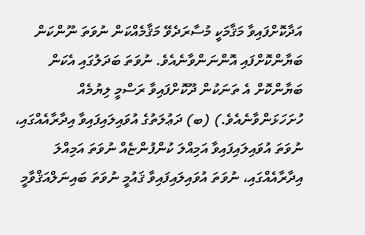އަދާކޮށްފައިވާ މަޤާމަކީ މުސާރަދެވޭ މަޤާމެއްކަން ނުވަތަ ނޫންކަން ބަޔާންކޮށްފައި އޮންނަންވާނެއެވެ. ނުވަތަ ބަދަލުގައި އެކަން ބަޔާންކޮށް އެ ތަނަކުން ދޫކޮށްފައިވާ ރަސްމީ ލިޔުމެއް ހުށަހަޅަންވާނެއެވެ.) (ބ) ދަޢުލަތުގެ އުވައިލައިފައިވާ އިދާރާއެއްގައި، ނުވަތަ އުވައިލައިފައިވާ އަމިއްލަ ކުންފުންޏެއް ނުވަތަ އަމިއްލަ އިދާރާއެއްގައި، ނުވަތަ އުވައިލައިފައިވާ ޤައުމީ ނުވަތަ ބައިނަލްއަޤްވާމީ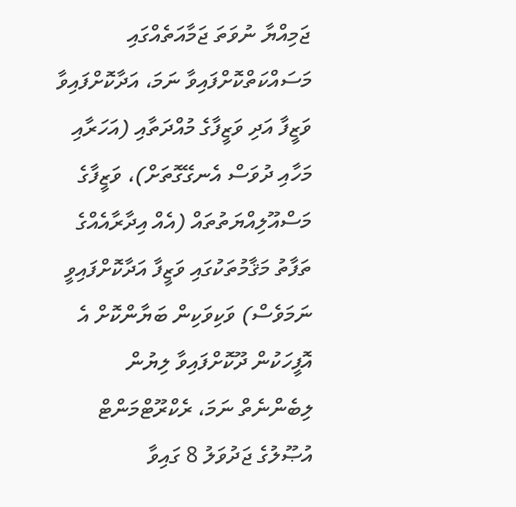ޖަމިއްޔާ ނުވަތަ ޖަމާއަތެއްގައި މަސައްކަތްކޮށްފައިވާ ނަމަ، އަދާކޮށްފައިވާ ވަޒީފާ އަދި ވަޒީފާގެ މުއްދަތާއި (އަހަރާއި މަހާއި ދުވަސް އެނގޭގޮތަށް)، ވަޒީފާގެ މަސްއޫލިއްޔަތުތައް (އެއް އިދާރާއެއްގެ ތަފާތު މަޤާމުތަކުގައި ވަޒީފާ އަދާކޮށްފައިވީ ނަމަވެސް) ވަކިވަކިން ބަޔާންކޮށް އެ އޮފީހަކުން ދޫކޮށްފައިވާ ލިޔުން ލިބެންނެތް ނަމަ، ރެކްރޫޓްމަންޓް އުޞޫލުގެ ޖަދުވަލު 8 ގައިވާ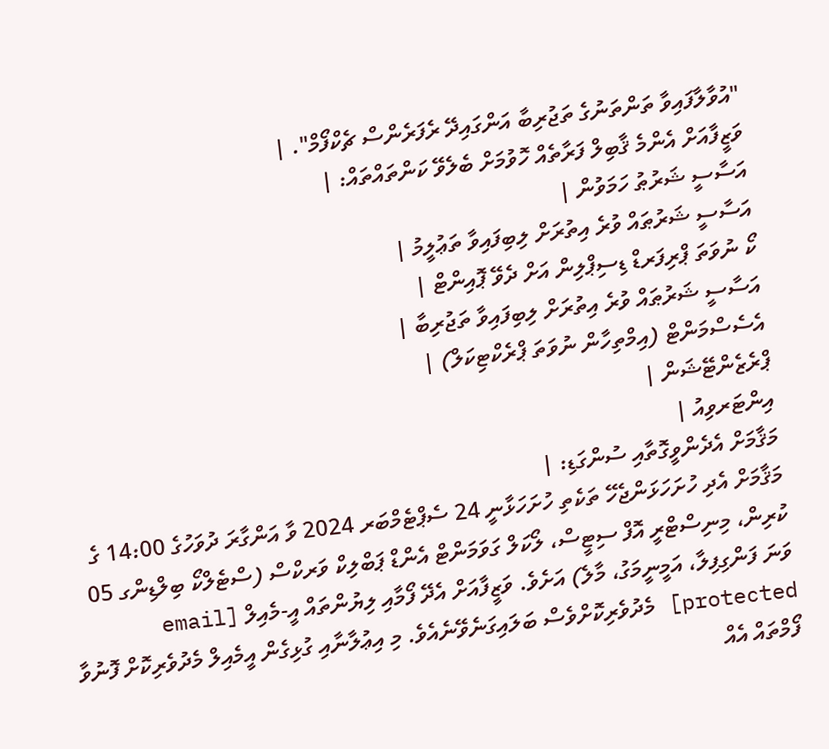"އުވާލާފައިވާ ތަންތަނުގެ ތަޖުރިބާ އަންގައިދޭ ރެފަރެންސް ޗެކްފޯމް". |
ވަޒީފާއަށް އެންމެ ޤާބިލް ފަރާތެއް ހޮވުމަށް ބެލެވޭ ކަންތައްތައް: |
އަސާސީ ޝަރުޠު ހަމަވުން |
އަސާސީ ޝަރުޠައް ވުރެ އިތުރަށް ލިބިފައިވާ ތަޢުލީމު |
ކޯ ނުވަތަ ޕްރިފަރޑް ޑިސިޕްލިން އަށް ދެވޭ ޕޮއިންޓް |
އަސާސީ ޝަރުޠައް ވުރެ އިތުރަށް ލިބިފައިވާ ތަޖުރިބާ |
އެސެސްމަންޓް (އިމްތިހާން ނުވަތަ ޕްރެކްޓިކަލް) |
ޕްރެޒެންޓޭޝަން |
އިންޓަރވިއު |
މަޤާމަށް އެދެންވީގޮތާއި ސުންގަޑި: |
މަޤާމަށް އެދި ހުށަހަޅަންޖެހޭ ތަކެތި ހުށަހަޅާނީ 24 ސެޕްޓެމްބަރ 2024 ވާ އަންގާރަ ދުވަހުގެ 14:00 ގެ ކުރިން، މިނިސްޓްރީ އޮފް ސިޓީސް، ލޯކަލް ގަވަމަންޓް އެންޑް ޕަބްލިކް ވަރކްސް (ސްޓެލްކޯ ބިލްޑިންގ 05 ވަނަ ފަންގިފިލާ، އަމީނީމަގު، މާލެ) އަށެވެ. ވަޒީފާއަށް އެދޭ ފޯމާއި ލިޔުންތައް އީ-މެއިލް [email protected] މެދުވެރިކޮށްވެސް ބަލައިގަނެވޭނެއެވެ. މި އިޢުލާނާއި ގުޅިގެން އީމެއިލް މެދުވެރިކޮށް ފޮނުވާ ފޯމްތައް އެއް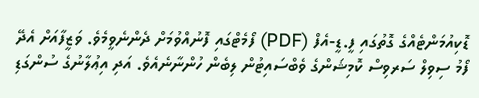ޑޮކިއުމަންޓެއްގެ ގޮތުގައި ފީ.ޑީ-އެފް (PDF) ފޯމެޓްގައި ފޮނުއްވުމަށް ދެންނެވީމެވެ. ވަޒީފާއަށް އެދޭ ފޯމު ސިވިލް ސަރވިސް ކޮމިޝަންގެ ވެބްސައިޓުން ލިބެން ހުންނާނެއެވެ. އަދި އިޢުލާނުގެ ސުންގަޑި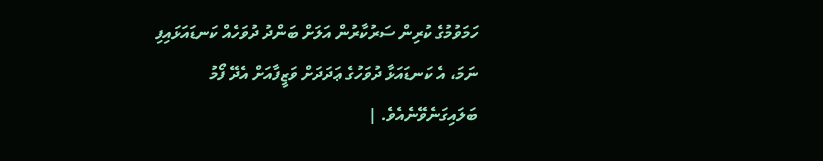ހަމަވުމުގެ ކުރިން ސަރުކާރުން އަލަށް ބަންދު ދުވަހެއް ކަނޑައަޅައިފި ނަމަ، އެ ކަނޑައަޅާ ދުވަހުގެ ޢަދަދަށް ވަޒީފާއަށް އެދޭ ފޯމު ބަލައިގަނެވޭނެއެވެ. |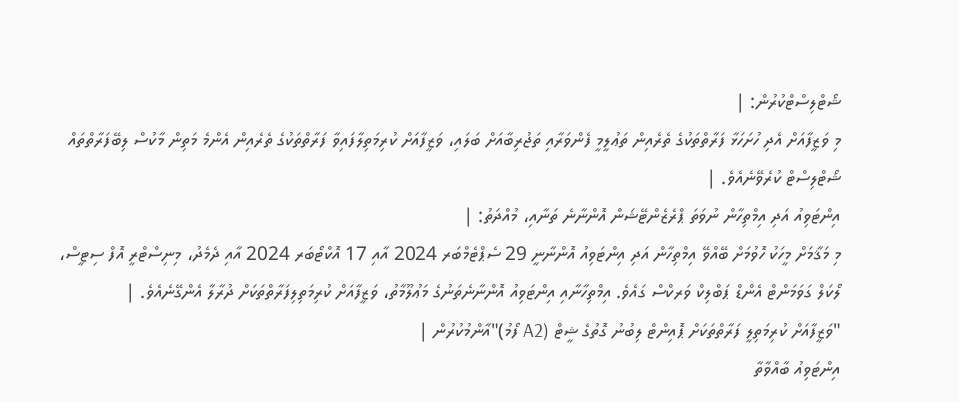ޝޯޓްލިސްޓްކުރުން: |
މި ވަޒީފާއަށް އެދި ހުށަހަޅާ ފަރާތްތަކުގެ ތެރެއިން ތަޢުލީމީ ފެންވަރާއި ތަޖުރިބާއަށް ބަލައި، ވަޒީފާއަށް ކުރިމަތިލާފައިވާ ފަރާތްތަކުގެ ތެރެއިން އެންމެ މަތިން މާކުސް ލިބޭފަރާތްތައް ޝޯޓްލިސްޓް ކުރެވޭނެއެވެ. |
އިންޓަވިއު އަދި އިމްތިހާން ނުވަތަ ޕްރެޒެންޓޭޝަން އޮންނާނެ ތަނާއި، މުއްދަތު: |
މި މަޤާމަށް މީހަކު ހޮވުމަށް ބޭއްވޭ އިމްތިހާން އަދި އިންޓަވިއު އޮންނާނީ 29 ސެޕްޓެމްބަރ 2024 އާއި 17 އޮކްޓޯބަރ 2024 އާއި ދެމެދު، މިނިސްޓްރީ އޮފް ސިޓީސް، ލޯކަލް ގަވަމަންޓް އެންޑް ޕަބްލިކް ވަރކްސް ގައެވެ. އިމްތިހާނާއި އިންޓަވިއު އޮންނާނެތަނުގެ މަޢުލޫމާތު، ވަޒީފާއަށް ކުރިމަތިލިފަރާތްތަކަށް ދުރާލާ އެންގޭނެއެވެ. |
"ވަޒީފާއަށް ކުރިމަތިލީ ފަރާތްތަކަށް ޕޮއިންޓް ލިބުނު ގޮތުގެ ޝީޓް (A2 ފޯމު)"އާންމުކުރުން |
އިންޓަވިއު ބާއްވާތާ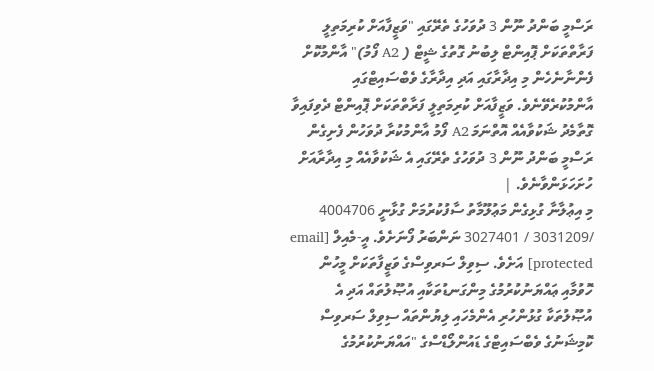ރަސްމީ ބަންދު ނޫން 3 ދުވަހުގެ ތެރޭގައި "ވަޒީފާއަށް ކުރިމަތިލީ ފަރާތްތަކަށް ޕޮއިންޓް ލިބުނު ގޮތުގެ ޝީޓް ( A2 ފޯމު)" އާންމުކޮށް ފެންނާނެހެން މި އިދާރާގައި އަދި އިދާރާގެ ވެބްސައިޓްގައި އާންމުކުރެވޭނެވެ. ވަޒީފާއަށް ކުރިމަތިލީ ފަރާތްތަކަށް ޕޮއިންޓް ދެވިފައިވާ ގޮތާމެދު ޝަކުވާއެއް އޮތްނަމަ A2 ފޯމު އާންމުކުރާ ދުވަހުން ފެށިގެން ރަސްމީ ބަންދު ނޫން 3 ދުވަހުގެ ތެރޭގައި އެ ޝަކުވާއެއް މި އިދާރާއަށް ހުށަހަޅަންވާނެވެ. |
މި އިޢުލާނާ ގުޅިގެން މަޢުލޫމާތު ސާފުކުރުމަށް ގުޅާނީ 4004706 /3031209 / 3027401 ނަންބަރު ފޯނަށެވެ. އީ-މެއިލް [email protected] އަށެވެ. ސިވިލް ސަރވިސްގެ ވަޒީފާތަކަށް މީހުން ހޮވުމާއި ޢައްޔަނުކުރުމުގެ މިންގަނޑުތަކާއި އުޞޫލުތައް އަދި އެ އުޞޫލުތަކާ ގުޅުންހުރި އެންމެހައި ލިޔުންތައް ސިވިލް ސަރވިސް ކޮމިޝަނުގެ ވެބްސައިޓްގެ ޑައުންލޯޑްސްގެ "އައްޔަނުކުރުމުގެ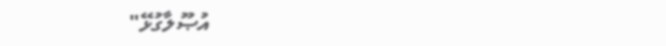އުޞޫލާގުޅޭ"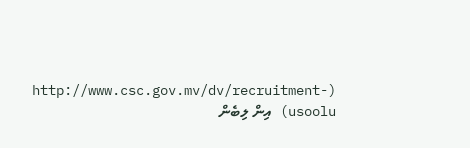(http://www.csc.gov.mv/dv/recruitment-usoolu) އިން ލިބެން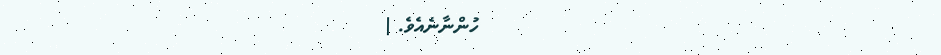ހުންނާނެއެވެ. |